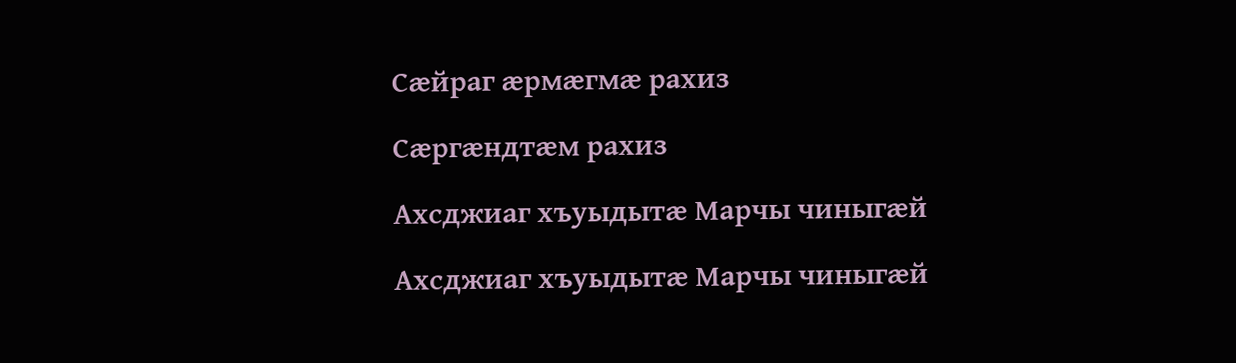Сӕйраг ӕрмӕгмӕ рахиз

Сӕргӕндтӕм рахиз

Ахсджиаг хъуыдытӕ Марчы чиныгӕй

Ахсджиаг хъуыдытӕ Марчы чиныгӕй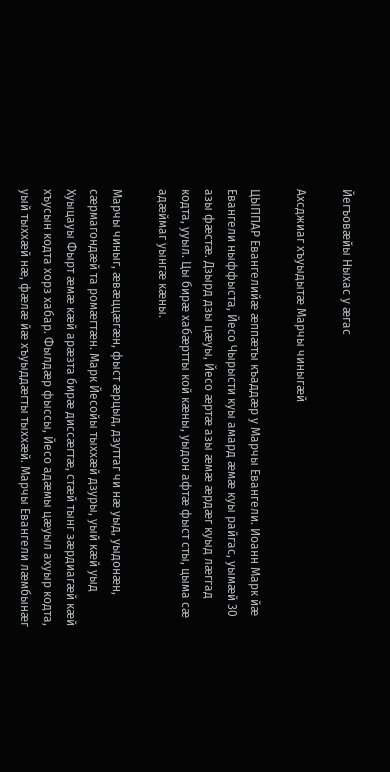Йегъовӕйы Ныхас у ӕгас

Ахсджиаг хъуыдытӕ Марчы чиныгӕй

ЦЫППАР Евангелийӕ ӕппӕты къаддӕр у Марчы Евангели. Иоанн Марк йӕ Евангели ныффыста, Йесо Чырысти куы амард ӕмӕ куы райгас, уымӕй 30 азы фӕстӕ. Дзырд дзы цӕуы, Йесо ӕртӕ азы ӕмӕ ӕрдӕг куыд лӕггад кодта, ууыл. Цы бирӕ хабӕртты кой кӕны, уыдон афтӕ фыст сты, цыма сӕ адӕймаг уынгӕ кӕны.

Марчы чиныг, ӕвӕццӕгӕн, фыст ӕрцыд, дзуттаг чи нӕ уыд, уыдонӕн, сӕрмагондӕй та ромӕгтӕн. Марк Йесойы тыххӕй дзуры, уый кӕй уыд Хуыцауы Фырт ӕмӕ кӕй арӕзта бирӕ диссӕгтӕ, стӕй тынг зӕрдиагӕй кӕй хъусын кодта хорз хабар. Фылдӕр фыссы, Йесо адӕмы цӕуыл ахуыр кодта, уый тыххӕй нӕ, фӕлӕ йӕ хъуыддӕгты тыххӕй. Марчы Евангели лӕмбынӕг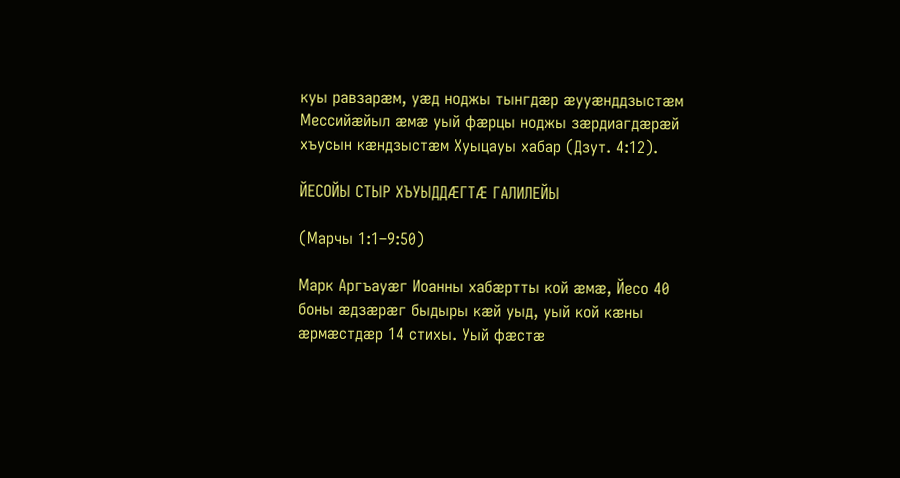куы равзарӕм, уӕд ноджы тынгдӕр ӕууӕнддзыстӕм Мессийӕйыл ӕмӕ уый фӕрцы ноджы зӕрдиагдӕрӕй хъусын кӕндзыстӕм Хуыцауы хабар (Дзут. 4:12).

ЙЕСОЙЫ СТЫР ХЪУЫДДӔГТӔ ГАЛИЛЕЙЫ

(Марчы 1:1–9:50)

Марк Аргъауӕг Иоанны хабӕртты кой ӕмӕ, Йесо 40 боны ӕдзӕрӕг быдыры кӕй уыд, уый кой кӕны ӕрмӕстдӕр 14 стихы. Уый фӕстӕ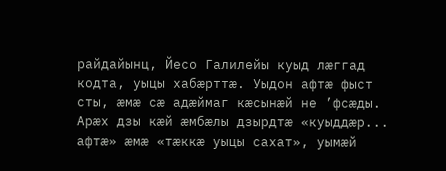райдайынц, Йесо Галилейы куыд лӕггад кодта, уыцы хабӕрттӕ. Уыдон афтӕ фыст сты, ӕмӕ сӕ адӕймаг кӕсынӕй не ’фсӕды. Арӕх дзы кӕй ӕмбӕлы дзырдтӕ «куыддӕр... афтӕ» ӕмӕ «тӕккӕ уыцы сахат», уымӕй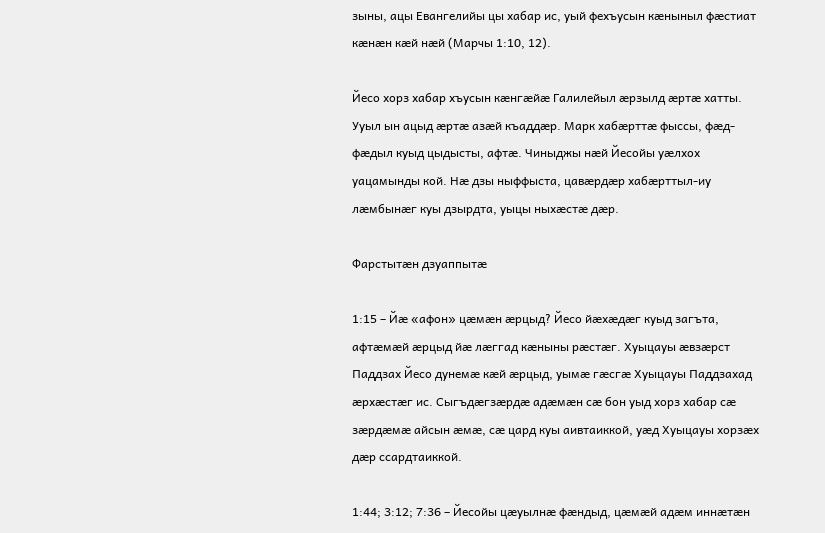зыны, ацы Евангелийы цы хабар ис, уый фехъусын кӕныныл фӕстиат кӕнӕн кӕй нӕй (Марчы 1:10, 12).

Йесо хорз хабар хъусын кӕнгӕйӕ Галилейыл ӕрзылд ӕртӕ хатты. Ууыл ын ацыд ӕртӕ азӕй къаддӕр. Марк хабӕрттӕ фыссы, фӕд-фӕдыл куыд цыдысты, афтӕ. Чиныджы нӕй Йесойы уӕлхох уацамынды кой. Нӕ дзы ныффыста, цавӕрдӕр хабӕрттыл-иу лӕмбынӕг куы дзырдта, уыцы ныхӕстӕ дӕр.

Фарстытӕн дзуаппытӕ

1:15 – Йӕ «афон» цӕмӕн ӕрцыд? Йесо йӕхӕдӕг куыд загъта, афтӕмӕй ӕрцыд йӕ лӕггад кӕныны рӕстӕг. Хуыцауы ӕвзӕрст Паддзах Йесо дунемӕ кӕй ӕрцыд, уымӕ гӕсгӕ Хуыцауы Паддзахад ӕрхӕстӕг ис. Сыгъдӕгзӕрдӕ адӕмӕн сӕ бон уыд хорз хабар сӕ зӕрдӕмӕ айсын ӕмӕ, сӕ цард куы аивтаиккой, уӕд Хуыцауы хорзӕх дӕр ссардтаиккой.

1:44; 3:12; 7:36 – Йесойы цӕуылнӕ фӕндыд, цӕмӕй адӕм иннӕтӕн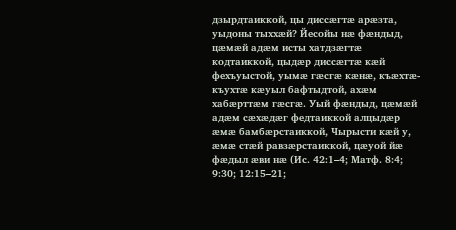дзырдтаиккой, цы диссӕгтӕ арӕзта, уыдоны тыххӕй? Йесойы нӕ фӕндыд, цӕмӕй адӕм исты хатдзӕгтӕ кодтаиккой, цыдӕр диссӕгтӕ кӕй фехъуыстой, уымӕ гӕсгӕ кӕнӕ, къӕхтӕ-къухтӕ кӕуыл бафтыдтой, ахӕм хабӕрттӕм гӕсгӕ. Уый фӕндыд, цӕмӕй адӕм сӕхӕдӕг федтаиккой алцыдӕр ӕмӕ бамбӕрстаиккой, Чырысти кӕй у, ӕмӕ стӕй равзӕрстаиккой, цӕуой йӕ фӕдыл ӕви нӕ (Ис. 42:1–4; Матф. 8:4; 9:30; 12:15–21;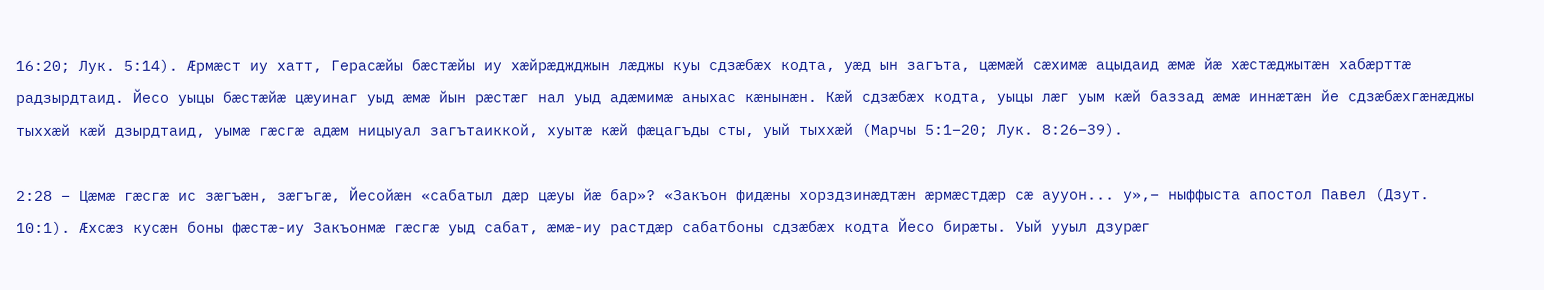16:20; Лук. 5:14). Ӕрмӕст иу хатт, Герасӕйы бӕстӕйы иу хӕйрӕджджын лӕджы куы сдзӕбӕх кодта, уӕд ын загъта, цӕмӕй сӕхимӕ ацыдаид ӕмӕ йӕ хӕстӕджытӕн хабӕрттӕ радзырдтаид. Йесо уыцы бӕстӕйӕ цӕуинаг уыд ӕмӕ йын рӕстӕг нал уыд адӕмимӕ аныхас кӕнынӕн. Кӕй сдзӕбӕх кодта, уыцы лӕг уым кӕй баззад ӕмӕ иннӕтӕн йе сдзӕбӕхгӕнӕджы тыххӕй кӕй дзырдтаид, уымӕ гӕсгӕ адӕм ницыуал загътаиккой, хуытӕ кӕй фӕцагъды сты, уый тыххӕй (Марчы 5:1–20; Лук. 8:26–39).

2:28 – Цӕмӕ гӕсгӕ ис зӕгъӕн, зӕгъгӕ, Йесойӕн «сабатыл дӕр цӕуы йӕ бар»? «Закъон фидӕны хорздзинӕдтӕн ӕрмӕстдӕр сӕ аууон... у»,– ныффыста апостол Павел (Дзут. 10:1). Ӕхсӕз кусӕн боны фӕстӕ-иу Закъонмӕ гӕсгӕ уыд сабат, ӕмӕ-иу растдӕр сабатбоны сдзӕбӕх кодта Йесо бирӕты. Уый ууыл дзурӕг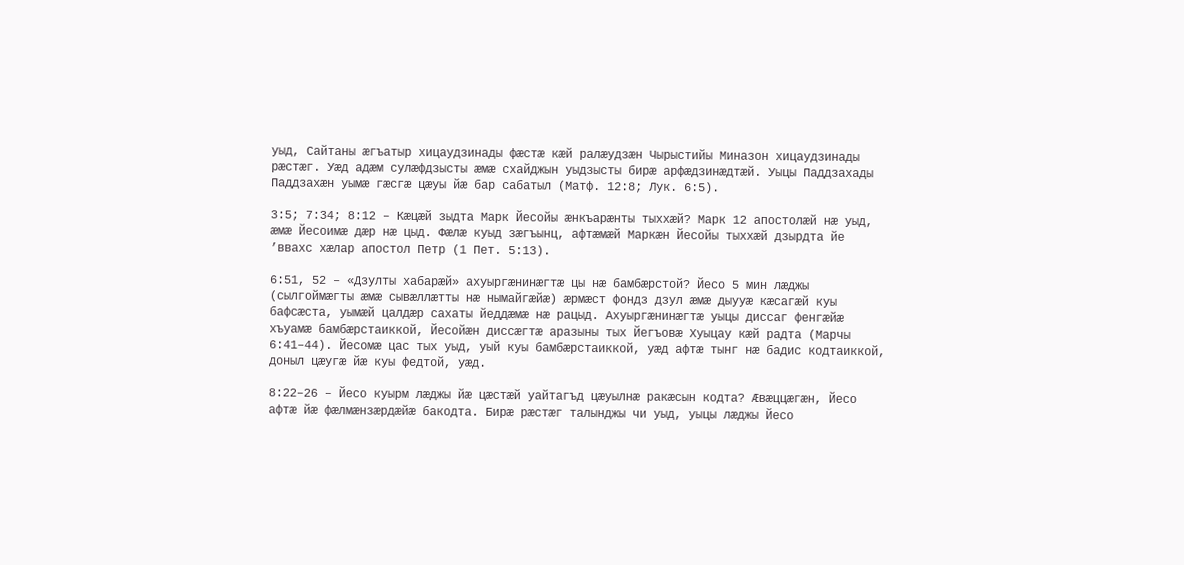уыд, Сайтаны ӕгъатыр хицаудзинады фӕстӕ кӕй ралӕудзӕн Чырыстийы Миназон хицаудзинады рӕстӕг. Уӕд адӕм сулӕфдзысты ӕмӕ схайджын уыдзысты бирӕ арфӕдзинӕдтӕй. Уыцы Паддзахады Паддзахӕн уымӕ гӕсгӕ цӕуы йӕ бар сабатыл (Матф. 12:8; Лук. 6:5).

3:5; 7:34; 8:12 – Кӕцӕй зыдта Марк Йесойы ӕнкъарӕнты тыххӕй? Марк 12 апостолӕй нӕ уыд, ӕмӕ Йесоимӕ дӕр нӕ цыд. Фӕлӕ куыд зӕгъынц, афтӕмӕй Маркӕн Йесойы тыххӕй дзырдта йе ’ввахс хӕлар апостол Петр (1 Пет. 5:13).

6:51, 52 – «Дзулты хабарӕй» ахуыргӕнинӕгтӕ цы нӕ бамбӕрстой? Йесо 5 мин лӕджы (сылгоймӕгты ӕмӕ сывӕллӕтты нӕ нымайгӕйӕ) ӕрмӕст фондз дзул ӕмӕ дыууӕ кӕсагӕй куы бафсӕста, уымӕй цалдӕр сахаты йеддӕмӕ нӕ рацыд. Ахуыргӕнинӕгтӕ уыцы диссаг фенгӕйӕ хъуамӕ бамбӕрстаиккой, Йесойӕн диссӕгтӕ аразыны тых Йегъовӕ Хуыцау кӕй радта (Марчы 6:41–44). Йесомӕ цас тых уыд, уый куы бамбӕрстаиккой, уӕд афтӕ тынг нӕ бадис кодтаиккой, доныл цӕугӕ йӕ куы федтой, уӕд.

8:22–26 – Йесо куырм лӕджы йӕ цӕстӕй уайтагъд цӕуылнӕ ракӕсын кодта? Ӕвӕццӕгӕн, Йесо афтӕ йӕ фӕлмӕнзӕрдӕйӕ бакодта. Бирӕ рӕстӕг талынджы чи уыд, уыцы лӕджы Йесо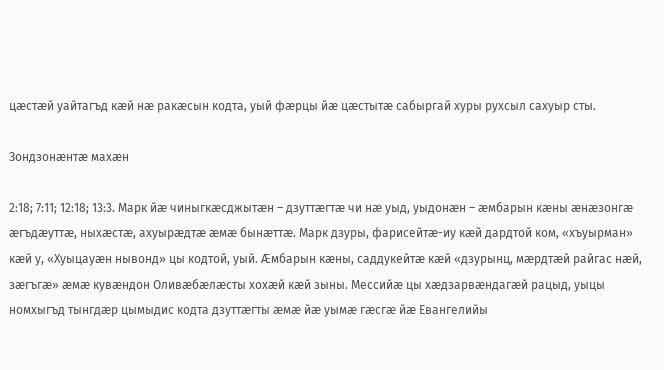цӕстӕй уайтагъд кӕй нӕ ракӕсын кодта, уый фӕрцы йӕ цӕстытӕ сабыргай хуры рухсыл сахуыр сты.

Зондзонӕнтӕ махӕн

2:18; 7:11; 12:18; 13:3. Марк йӕ чиныгкӕсджытӕн – дзуттӕгтӕ чи нӕ уыд, уыдонӕн – ӕмбарын кӕны ӕнӕзонгӕ ӕгъдӕуттӕ, ныхӕстӕ, ахуырӕдтӕ ӕмӕ бынӕттӕ. Марк дзуры, фарисейтӕ-иу кӕй дардтой ком, «хъуырман» кӕй у, «Хуыцауӕн нывонд» цы кодтой, уый. Ӕмбарын кӕны, саддукейтӕ кӕй «дзурынц, мӕрдтӕй райгас нӕй, зӕгъгӕ» ӕмӕ кувӕндон Оливӕбӕлӕсты хохӕй кӕй зыны. Мессийӕ цы хӕдзарвӕндагӕй рацыд, уыцы номхыгъд тынгдӕр цымыдис кодта дзуттӕгты ӕмӕ йӕ уымӕ гӕсгӕ йӕ Евангелийы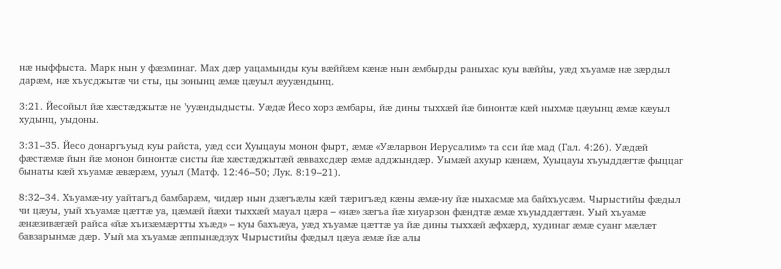нӕ ныффыста. Марк нын у фӕзминаг. Мах дӕр уацамынды куы вӕййӕм кӕнӕ нын ӕмбырды раныхас куы вӕййы, уӕд хъуамӕ нӕ зӕрдыл дарӕм, нӕ хъусджытӕ чи сты, цы зонынц ӕмӕ цӕуыл ӕууӕндынц.

3:21. Йесойыл йӕ хӕстӕджытӕ не ’ууӕндыдысты. Уӕдӕ Йесо хорз ӕмбары, йӕ дины тыххӕй йӕ бинонтӕ кӕй ныхмӕ цӕуынц ӕмӕ кӕуыл худынц, уыдоны.

3:31–35. Йесо донаргъуыд куы райста, уӕд сси Хуыцауы монон фырт, ӕмӕ «Уӕларвон Иерусалим» та сси йӕ мад (Гал. 4:26). Уӕдӕй фӕстӕмӕ йын йӕ монон бинонтӕ систы йӕ хӕстӕджытӕй ӕввахсдӕр ӕмӕ адджындӕр. Уымӕй ахуыр кӕнӕм, Хуыцауы хъуыддӕгтӕ фыццаг бынаты кӕй хъуамӕ ӕвӕрӕм, ууыл (Матф. 12:46–50; Лук. 8:19–21).

8:32–34. Хъуамӕ-иу уайтагъд бамбарӕм, чидӕр нын дзӕгъӕлы кӕй тӕригъӕд кӕны ӕмӕ-иу йӕ ныхасмӕ ма байхъусӕм. Чырыстийы фӕдыл чи цӕуы, уый хъуамӕ цӕттӕ уа, цӕмӕй йӕхи тыххӕй мауал цӕра – «нӕ» зӕгъа йӕ хиуарзон фӕндтӕ ӕмӕ хъуыддӕгтӕн. Уый хъуамӕ ӕнӕзивӕгӕй райса «йӕ хъизӕмӕртты хъӕд» – куы бахъӕуа, уӕд хъуамӕ цӕттӕ уа йӕ дины тыххӕй ӕфхӕрд, худинаг ӕмӕ суанг мӕлӕт бавзарынмӕ дӕр. Уый ма хъуамӕ ӕппынӕдзух Чырыстийы фӕдыл цӕуа ӕмӕ йӕ алы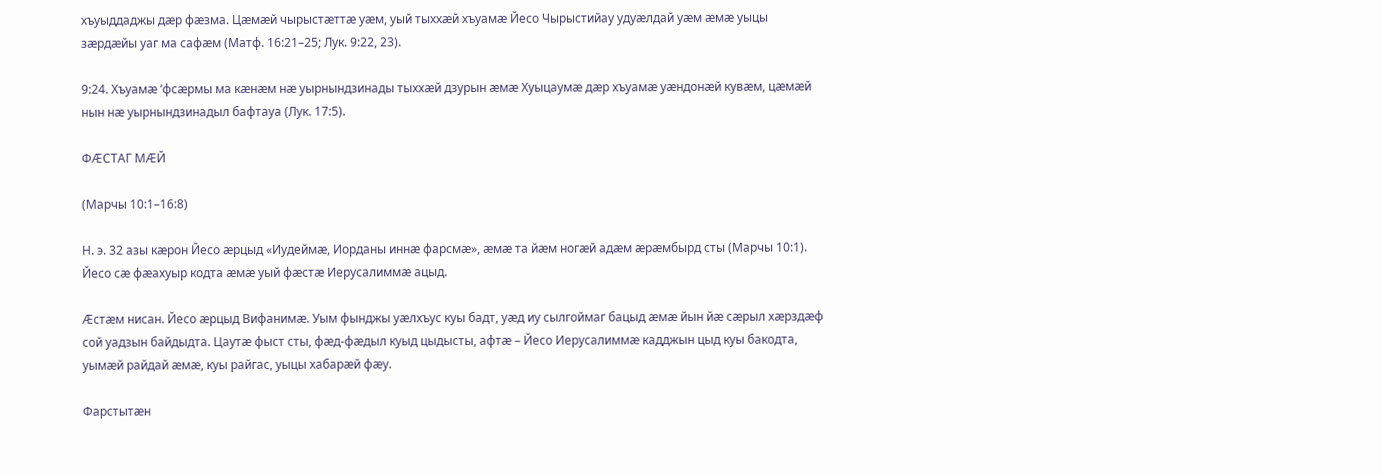хъуыддаджы дӕр фӕзма. Цӕмӕй чырыстӕттӕ уӕм, уый тыххӕй хъуамӕ Йесо Чырыстийау удуӕлдай уӕм ӕмӕ уыцы зӕрдӕйы уаг ма сафӕм (Матф. 16:21–25; Лук. 9:22, 23).

9:24. Хъуамӕ ’фсӕрмы ма кӕнӕм нӕ уырнындзинады тыххӕй дзурын ӕмӕ Хуыцаумӕ дӕр хъуамӕ уӕндонӕй кувӕм, цӕмӕй нын нӕ уырнындзинадыл бафтауа (Лук. 17:5).

ФӔСТАГ МӔЙ

(Марчы 10:1–16:8)

Н. э. 32 азы кӕрон Йесо ӕрцыд «Иудеймӕ, Иорданы иннӕ фарсмӕ», ӕмӕ та йӕм ногӕй адӕм ӕрӕмбырд сты (Марчы 10:1). Йесо сӕ фӕахуыр кодта ӕмӕ уый фӕстӕ Иерусалиммӕ ацыд.

Ӕстӕм нисан. Йесо ӕрцыд Вифанимӕ. Уым фынджы уӕлхъус куы бадт, уӕд иу сылгоймаг бацыд ӕмӕ йын йӕ сӕрыл хӕрздӕф сой уадзын байдыдта. Цаутӕ фыст сты, фӕд-фӕдыл куыд цыдысты, афтӕ – Йесо Иерусалиммӕ кадджын цыд куы бакодта, уымӕй райдай ӕмӕ, куы райгас, уыцы хабарӕй фӕу.

Фарстытӕн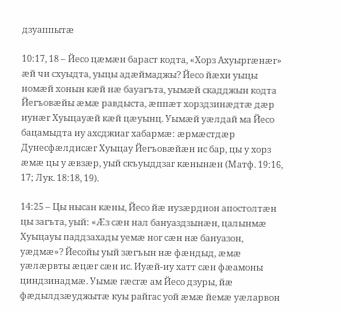дзуаппытӕ

10:17, 18 – Йесо цӕмӕн бараст кодта, «Хорз Ахуыргӕнӕг» ӕй чи схуыдта, уыцы адӕймаджы? Йесо йӕхи уыцы номӕй хонын кӕй нӕ бауагъта, уымӕй скадджын кодта Йегъовӕйы ӕмӕ равдыста, ӕппӕт хорздзинӕдтӕ дӕр иунӕг Хуыцауӕй кӕй цӕуынц. Уымӕй уӕлдай ма Йесо бацамыдта иу ахсджиаг хабармӕ: ӕрмӕстдӕр Дунесфӕлдисӕг Хуыцау Йегъовӕйӕн ис бар, цы у хорз ӕмӕ цы у ӕвзӕр, уый скъуыддзаг кӕнынӕн (Матф. 19:16, 17; Лук. 18:18, 19).

14:25 – Цы нысан кӕны, Йесо йӕ иузӕрдион апостолтӕн цы загъта, уый: «Ӕз сӕн нал бануаздзынӕн, цалынмӕ Хуыцауы паддзахады уемӕ ног сӕн нӕ бануазон, уӕдмӕ»? Йесойы уый зӕгъын нӕ фӕндыд, ӕмӕ уӕлӕрвты ӕцӕг сӕн ис. Иуӕй-иу хатт сӕн фӕамоны циндзинадмӕ. Уымӕ гӕсгӕ ам Йесо дзуры, йӕ фӕдылдзӕуджытӕ куы райгас уой ӕмӕ йемӕ уӕларвон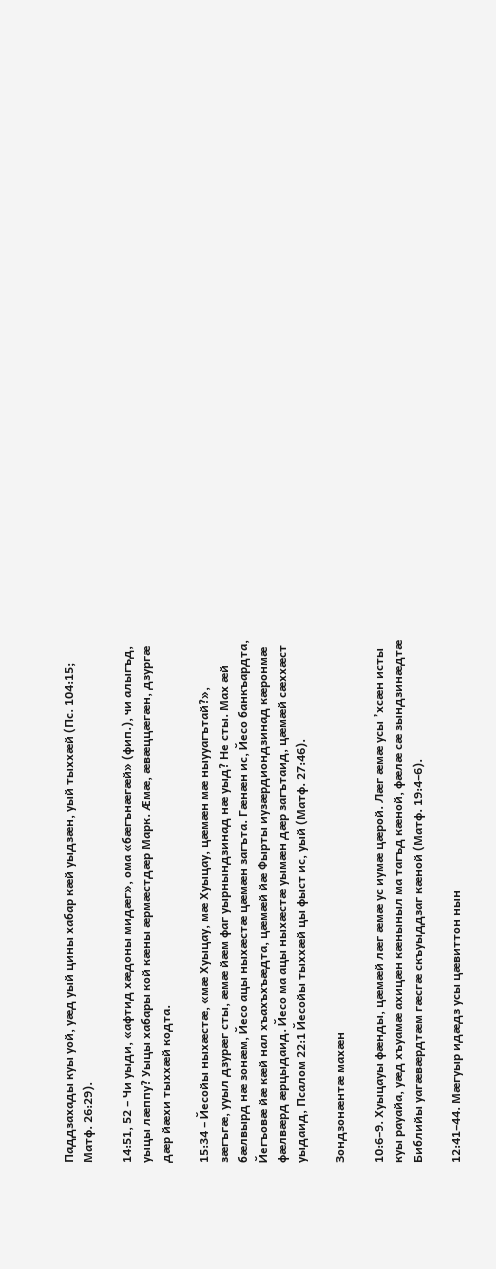Паддзахады куы уой, уӕд уый цины хабар кӕй уыдзӕн, уый тыххӕй (Пс. 104:15; Матф. 26:29).

14:51, 52 – Чи уыди, «афтид хӕдоны мидӕг», ома «бӕгънӕгӕй» (фип.), чи алыгъд, уыцы лӕппу? Уыцы хабары кой кӕны ӕрмӕстдӕр Марк. Ӕмӕ, ӕвӕццӕгӕн, дзургӕ дӕр йӕхи тыххӕй кодта.

15:34 – Йесойы ныхӕстӕ, «мӕ Хуыцау, мӕ Хуыцау, цӕмӕн мӕ ныууагътай?», зӕгъгӕ, ууыл дзурӕг сты, ӕмӕ йӕм фаг уырнындзинад нӕ уыд? Не сты. Мах ӕй бӕлвырд нӕ зонӕм, Йесо ацы ныхӕстӕ цӕмӕн загъта. Гӕнӕн ис, Йесо банкъардта, Йегъовӕ йӕ кӕй нал хъахъхъӕдта, цӕмӕй йӕ Фырты иузӕрдиондзинад кӕронмӕ фӕлвӕрд ӕрцыдаид. Йесо ма ацы ныхӕстӕ уымӕн дӕр загътаид, цӕмӕй сӕххӕст уыдаид, Псалом 22:1 Йесойы тыххӕй цы фыст ис, уый (Матф. 27:46).

Зондзонӕнтӕ махӕн

10:6–9. Хуыцауы фӕнды, цӕмӕй лӕг ӕмӕ ус иумӕ цӕрой. Лӕг ӕмӕ усы ’хсӕн исты куы рауайа, уӕд хъуамӕ ахицӕн кӕныныл ма тагъд кӕной, фӕлӕ сӕ зындзинӕдтӕ Библийы уагӕвӕрдтӕм гӕсгӕ скъуыддзаг кӕной (Матф. 19:4–6).

12:41–44. Мӕгуыр идӕдз усы цӕвиттон нын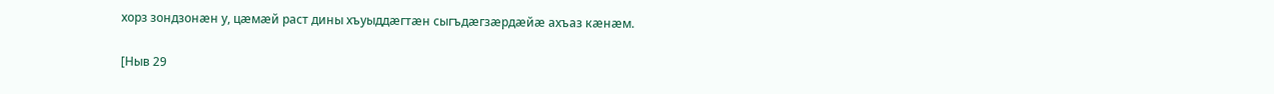хорз зондзонӕн у, цӕмӕй раст дины хъуыддӕгтӕн сыгъдӕгзӕрдӕйӕ ахъаз кӕнӕм.

[Ныв 29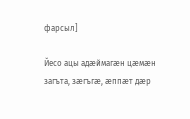фарсыл]

Йесо ацы адӕймагӕн цӕмӕн загъта, зӕгъгӕ, ӕппӕт дӕр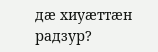дӕ хиуӕттӕн радзур?